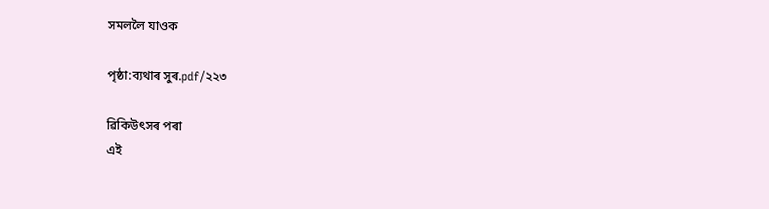সমললৈ যাওক

পৃষ্ঠা:ব্যথাৰ সুৰ.pdf/২২৩

ৱিকিউৎসৰ পৰা
এই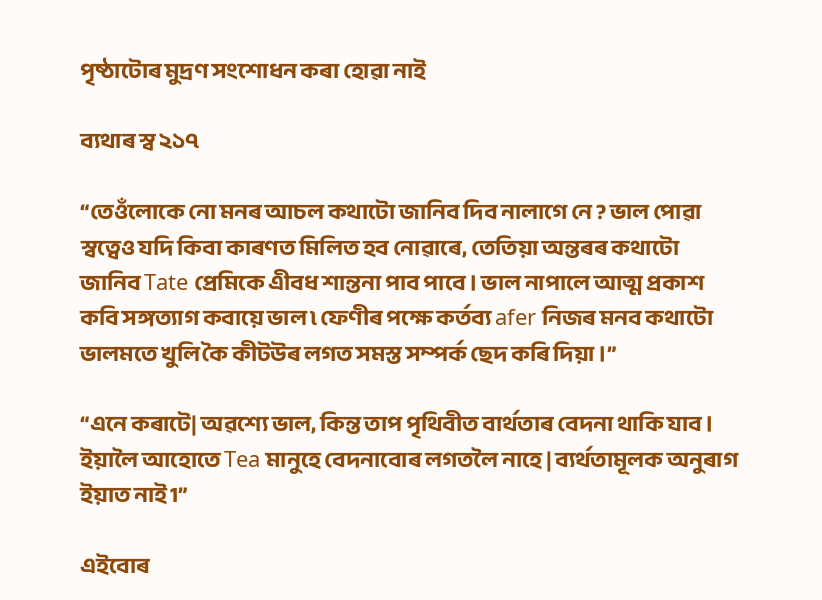পৃষ্ঠাটোৰ মুদ্ৰণ সংশোধন কৰা হোৱা নাই

ব্যথাৰ স্ব ২১৭

“তেওঁলোকে নো মনৰ আচল কথাটো জানিব দিব নালাগে নে ? ভাল পোৱা স্বত্বেও যদি কিবা কাৰণত মিলিত হব নোৱাৰে, তেতিয়া অন্তৰৰ কথাটো জানিব Tate প্ৰেমিকে এীবধ শান্তনা পাব পাবে । ভাল নাপালে আত্ম প্রকাশ কবি সঙ্গত্যাগ কবায়ে ভাল ৷ ফেণীৰ পক্ষে কর্তব্য afer নিজৰ মনব কথাটো ভালমতে খুলি কৈ কীটউৰ লগত সমস্ত সম্পর্ক ছেদ কৰি দিয়া ।”

“এনে কৰাটে| অৱশ্যে ভাল, কিন্ত তাপ পৃথিবীত বার্থতাৰ বেদনা থাকি যাব । ইয়ালৈ আহোতে Tea মানুহে বেদনাবোৰ লগতলৈ নাহে | ব্যর্থতামূলক অনুৰাগ ইয়াত নাই 1”

এইবোৰ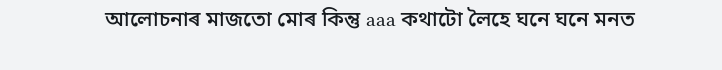আলোচনাৰ মাজতো মোৰ কিন্তু aaa কথাটো লৈহে ঘনে ঘনে মনত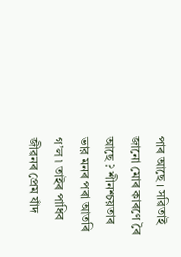পাৰ আছে । সৱিতাই জানো মোৰ কাৰণে ৰৈ আছে ? শীনশ্চয়তাৰ ভার মনৰ পৰা আতৰি গ’ল ৷ তাইৰ পাধিব জীৱনৰ প্রেম যাঁদ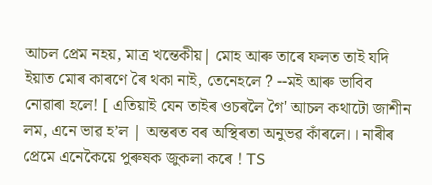আচল প্রেম নহয়, মাত্র খন্তেকীয়| মোহ আৰু তাৰে ফলত তাই যদি ইয়াত মোৰ কাৰণে ৰৈ থকা নাই, তেনেহলে ? --মই আৰু ভাবিব নোৱাৰা হলে! [ এতিয়াই যেন তাইৰ ওচৰলৈ গৈ' আচল কথাটো জাশীন লম, এনে ভাৱ হ’ল | অন্তৰত বৰ অস্থিৰতা অনুভৱ কাঁৰলে।। নাৰীৰ প্রেমে এনেকৈয়ে পুৰুষক জুকলা কৰে ! TS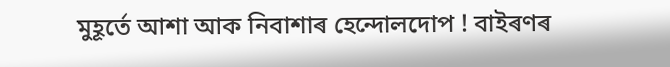মুহূর্তে আশা আক নিবাশাৰ হেন্দোলদোপ ! বাইৰণৰ